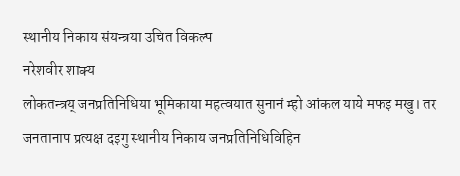स्थानीय निकाय संयन्त्रया उचित विकल्प
नरेशवीर शाक्य
लोकतन्त्रय् जनप्रतिनिधिया भूमिकाया महत्वयात सुनानं म्हो आंकल याये मफइ मखु। तर जनतानाप प्रत्यक्ष दइगु स्थानीय निकाय जनप्रतिनिधिविहिन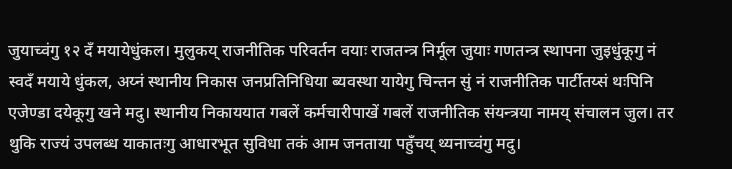जुयाच्वंगु १२ दँ मयायेधुंकल। मुलुकय् राजनीतिक परिवर्तन वयाः राजतन्त्र निर्मूल जुयाः गणतन्त्र स्थापना जुइधुंकूगु नं स्वदँ मयाये धुंकल, अय्नं स्थानीय निकास जनप्रतिनिधिया ब्यवस्था यायेगु चिन्तन सुं नं राजनीतिक पार्टीतय्सं थःपिनि एजेण्डा दयेकूगु खने मदु। स्थानीय निकाययात गबलें कर्मचारीपाखें गबलें राजनीतिक संयन्त्रया नामय् संचालन जुल। तर थुकि राज्यं उपलब्ध याकातःगु आधारभूत सुविधा तकं आम जनताया पहुँचय् थ्यनाच्वंगु मदु।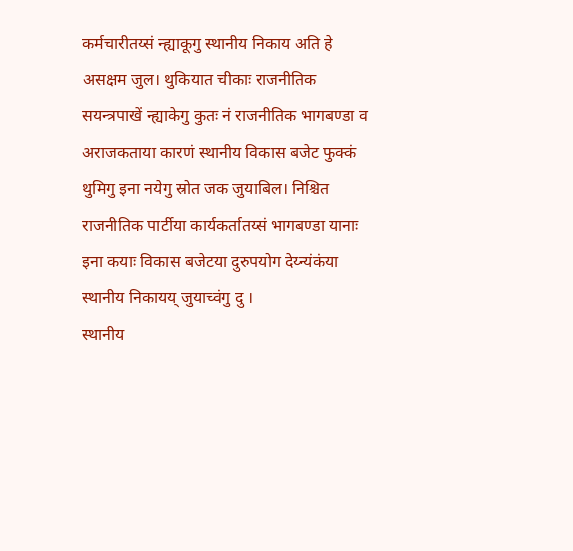कर्मचारीतय्सं न्ह्याकूगु स्थानीय निकाय अति हे असक्षम जुल। थुकियात चीकाः राजनीतिक सयन्त्रपाखें न्ह्याकेगु कुतः नं राजनीतिक भागबण्डा व अराजकताया कारणं स्थानीय विकास बजेट फुक्कं थुमिगु इना नयेगु स्रोत जक जुयाबिल। निश्चित राजनीतिक पार्टीया कार्यकर्तातय्सं भागबण्डा यानाः इना कयाः विकास बजेटया दुरुपयोग देय्न्यंकंया स्थानीय निकायय् जुयाच्वंगु दु ।
स्थानीय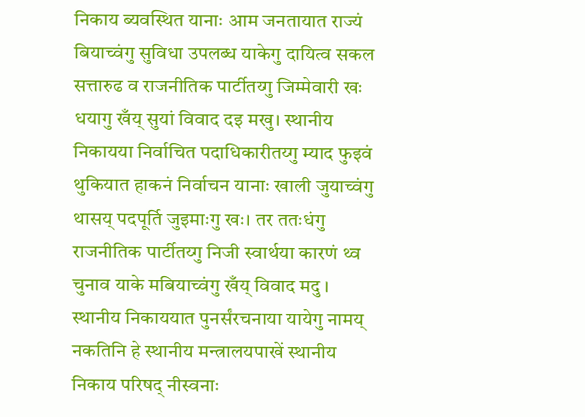निकाय ब्यवस्थित यानाः आम जनतायात राज्यं बियाच्वंगु सुविधा उपलब्ध याकेगु दायित्व सकल सत्तारुढ व राजनीतिक पार्टीतय्गु जिम्मेवारी खः धयागु खँय् सुयां विवाद दइ मखु। स्थानीय निकायया निर्वाचित पदाधिकारीतय्गु म्याद फुइवं थुकियात हाकनं निर्वाचन यानाः खाली जुयाच्वंगु थासय् पदपूर्ति जुइमाःगु खः। तर ततःधंगु राजनीतिक पार्टीतय्गु निजी स्वार्थया कारणं थ्व चुनाव याके मबियाच्वंगु खँय् विवाद मदु ।
स्थानीय निकाययात पुनर्संरचनाया यायेगु नामय् नकतिनि हे स्थानीय मन्त्रालयपाखें स्थानीय निकाय परिषद् नीस्वनाः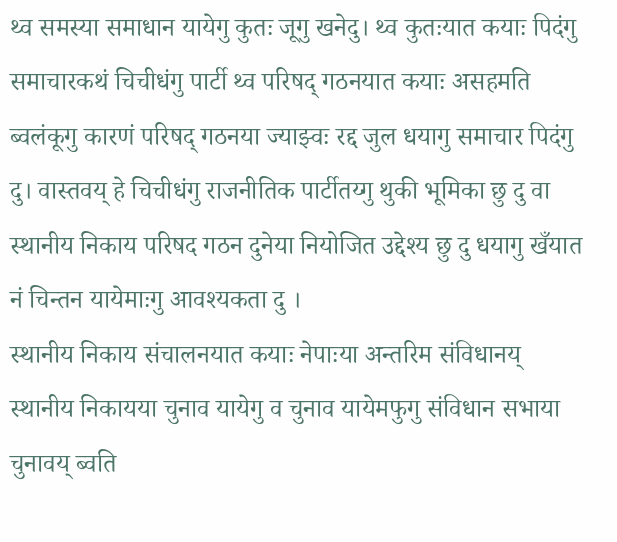थ्व समस्या समाधान यायेगु कुतः जूगु खनेदु। थ्व कुतःयात कयाः पिदंगु समाचारकथं चिचीधंगु पार्टी थ्व परिषद् गठनयात कयाः असहमति ब्वलंकूगु कारणं परिषद् गठनया ज्याझ्वः रद्द जुल धयागु समाचार पिदंगु दु। वास्तवय् हे चिचीधंगु राजनीतिक पार्टीतय्गु थुकी भूमिका छु दु वा स्थानीय निकाय परिषद गठन दुनेया नियोजित उद्देश्य छु दु धयागु खँयात नं चिन्तन यायेमाःगु आवश्यकता दु ।
स्थानीय निकाय संचालनयात कयाः नेपाःया अन्तरिम संविधानय् स्थानीय निकायया चुनाव यायेगु व चुनाव यायेमफुगु संविधान सभाया चुनावय् ब्वति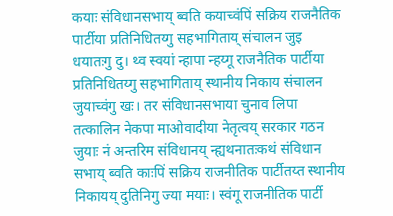कयाः संविधानसभाय् ब्वति कयाच्वंपिं सक्रिय राजनैतिक पार्टीया प्रतिनिधितय्गु सहभागिताय् संचालन जुइ धयातःगु दु। थ्व स्वयां न्हापा न्हय्गू राजनैतिक पार्टीया प्रतिनिधितय्गु सहभागिताय् स्थानीय निकाय संचालन जुयाच्वंगु खः। तर संविधानसभाया चुनाव लिपा तत्कालिन नेकपा माओवादीया नेतृत्वय् सरकार गठन जुयाः नं अन्तरिम संविधानय् न्ह्यथनातःकथं संविधान सभाय् ब्वति काःपिं सक्रिय राजनीतिक पार्टीतय्त स्थानीय निकायय् दुतिनिगु ज्या मयाः। स्वंगू राजनीतिक पार्टी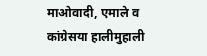माओवादी, एमाले व कांग्रेसया हालीमुहाली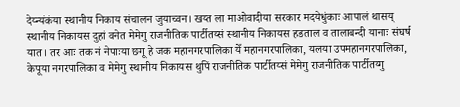देय्न्यंकंया स्थानीय निकाय संचालन जुयाच्वन। खय्त ला माओवादीया सरकार मदयेधुंकाः आपालं थासय् स्थानीय निकायस दुहां वनेत मेमेगु राजनीतिक पार्टीतय्सं स्थानीय निकायस हडताल व तालाबन्दी यानाः संघर्ष यात। तर आः तक नं नेपाःया छगू हे जक महानगरपालिका येँ महानगरपालिका, यलया उपमहानगरपालिका, केपूया नगरपालिका व मेमेगु स्थानीय निकायस थुपिं राजनीतिक पार्टीतय्सं मेमेगु राजनीतिक पार्टीतय्गु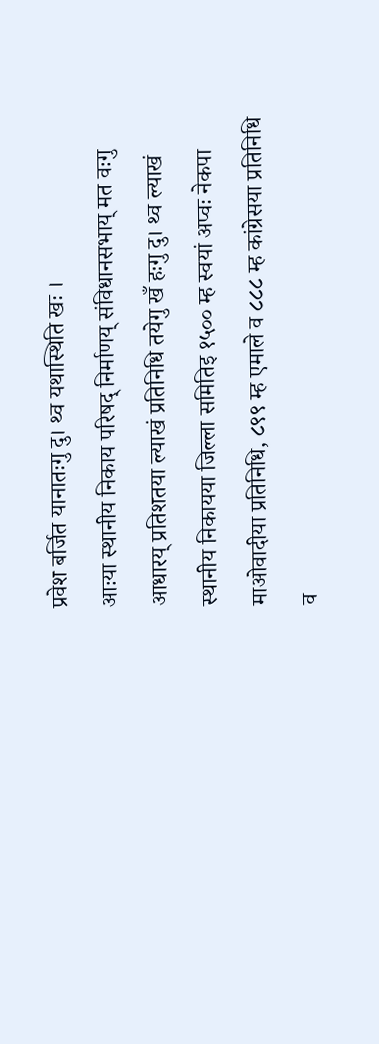प्रवेश बर्जित यानातःगु दु। थ्व यथास्थिति खः ।
आःया स्थानीय निकाय परिषद् निर्माणय् संविधानसभाय् मत वःगु आधारय् प्रतिशतया ल्याखं प्रतिनिधि तयेगु खँ हःगु दु। थ्व ल्याखं स्थानीय निकायया जिल्ला समितिइ १५०० म्ह स्वयां अप्वः नेकपा माओवादीया प्रतिनिधि, ८९९ म्ह एमाले व ८८८ म्ह कांग्रेसया प्रतिनिधि व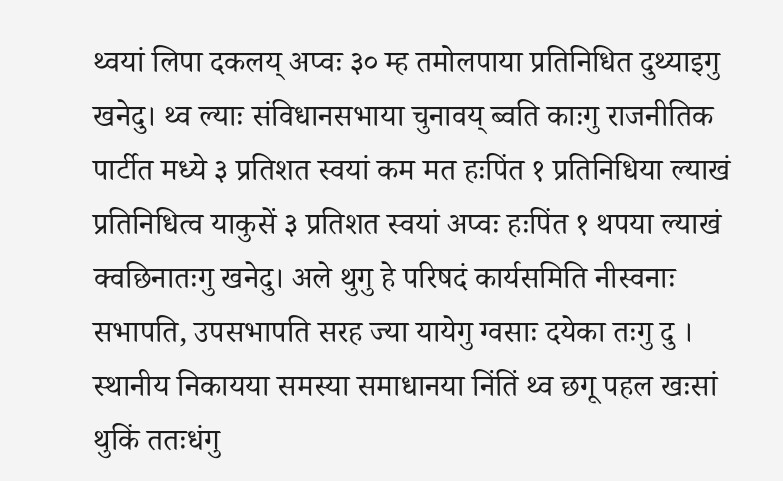थ्वयां लिपा दकलय् अप्वः ३० म्ह तमोलपाया प्रतिनिधित दुथ्याइगु खनेदु। थ्व ल्याः संविधानसभाया चुनावय् ब्वति काःगु राजनीतिक पार्टीत मध्ये ३ प्रतिशत स्वयां कम मत हःपिंत १ प्रतिनिधिया ल्याखं प्रतिनिधित्व याकुसें ३ प्रतिशत स्वयां अप्वः हःपिंत १ थपया ल्याखं क्वछिनातःगु खनेदु। अले थुगु हे परिषदं कार्यसमिति नीस्वनाः सभापति, उपसभापति सरह ज्या यायेगु ग्वसाः दयेका तःगु दु ।
स्थानीय निकायया समस्या समाधानया निंतिं थ्व छगू पहल खःसां थुकिं ततःधंगु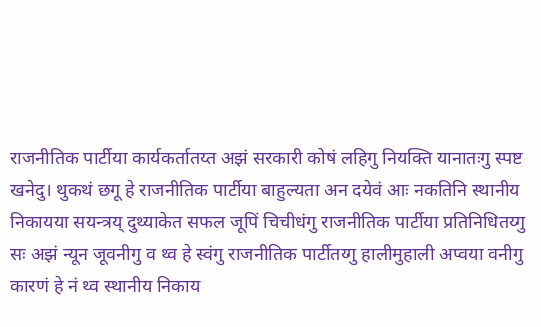राजनीतिक पार्टीया कार्यकर्तातय्त अझं सरकारी कोषं लहिगु नियक्ति यानातःगु स्पष्ट खनेदु। थुकथं छगू हे राजनीतिक पार्टीया बाहुल्यता अन दयेवं आः नकतिनि स्थानीय निकायया सयन्त्रय् दुथ्याकेत सफल जूपिं चिचीधंगु राजनीतिक पार्टीया प्रतिनिधितय्गु सः अझं न्यून जूवनीगु व थ्व हे स्वंगु राजनीतिक पार्टीतय्गु हालीमुहाली अप्वया वनीगु कारणं हे नं थ्व स्थानीय निकाय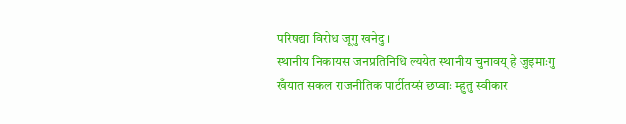परिषद्या विरोध जूगु खनेदु ।
स्थानीय निकायस जनप्रतिनिधि ल्ययेत स्थानीय चुनावय् हे जुइमाःगु खँयात सकल राजनीतिक पार्टीतय्सं छप्वाः म्हुतु स्वीकार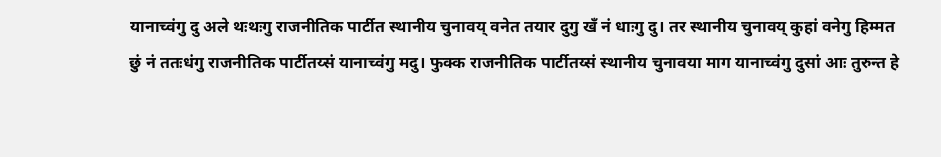यानाच्वंगु दु अले थःथःगु राजनीतिक पार्टीत स्थानीय चुनावय् वनेत तयार दुगु खँ नं धाःगु दु। तर स्थानीय चुनावय् कुहां वनेगु हिम्मत छुं नं ततःधंगु राजनीतिक पार्टीतय्सं यानाच्वंगु मदु। फुक्क राजनीतिक पार्टीतय्सं स्थानीय चुनावया माग यानाच्वंगु दुसां आः तुरुन्त हे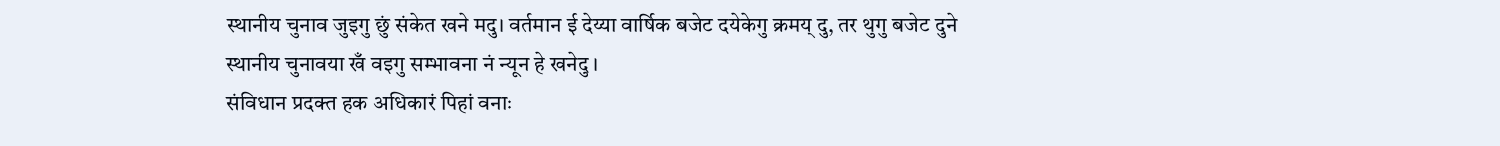स्थानीय चुनाव जुइगु छुं संकेत खने मदु। वर्तमान ई देय्या वार्षिक बजेट दयेकेगु क्रमय् दु, तर थुगु बजेट दुने स्थानीय चुनावया खँ वइगु सम्भावना नं न्यून हे खनेदु ।
संविधान प्रदक्त हक अधिकारं पिहां वनाः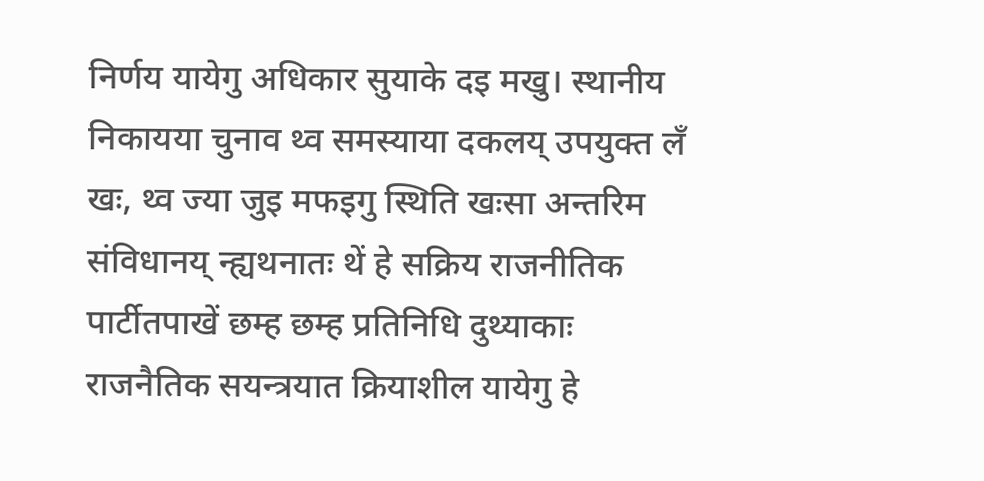निर्णय यायेगु अधिकार सुयाके दइ मखु। स्थानीय निकायया चुनाव थ्व समस्याया दकलय् उपयुक्त लँ खः, थ्व ज्या जुइ मफइगु स्थिति खःसा अन्तरिम संविधानय् न्ह्यथनातः थें हे सक्रिय राजनीतिक पार्टीतपाखें छम्ह छम्ह प्रतिनिधि दुथ्याकाः राजनैतिक सयन्त्रयात क्रियाशील यायेगु हे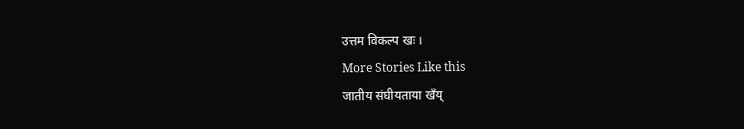उत्तम विकल्प खः ।
More Stories Like this
जातीय संघीयताया खँय्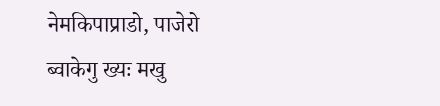नेमकिपाप्राडो, पाजेरो ब्वाकेगु ख्यः मखु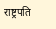राष्ट्रपति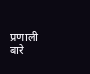प्रणाली बारे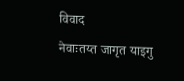विवाद
नेवाःतय्त जागृत याइगु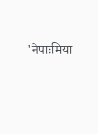'नेपाःमिया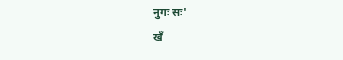नुगः सः'
खँ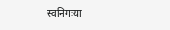स्वनिगःया